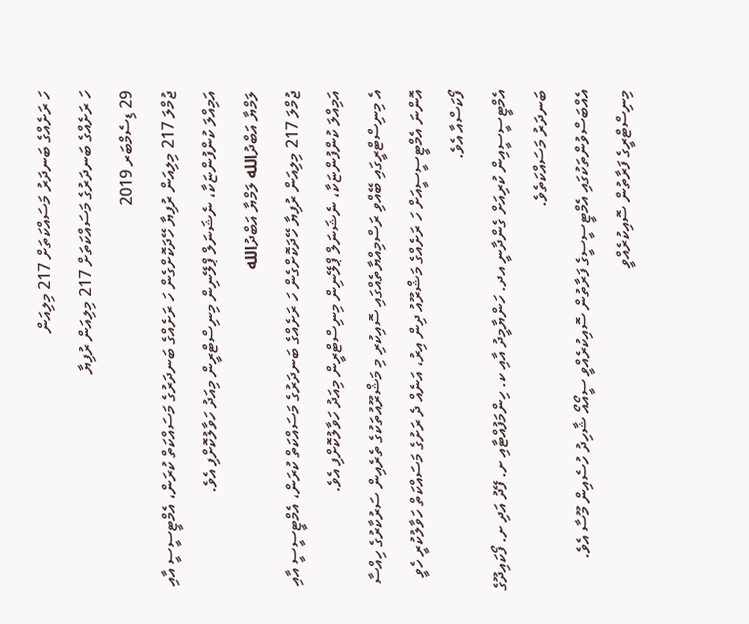ހަ ރަށެއްގެ ބަނދަރު މަސައްކަތަށް 217 މިލިއަން
ހަ ރަށެއްގެ ބަނދަރުގެ މަސައްކަތަށް 217 މިލިއަން ރުފިޔާ
29 ޑިސެމްބަރ 2019
ޖުމްލަ 217 މިލިއަން ރުފިޔާ ހޭދަކޮށްގެން ހަ ރަށެއްގެ ބަނދަރުގެ މަސައްކަތް ކުރަން، އެމްޓީސީސީ އާއި އަމިއްލަ ކުންފުންޏަކާ، ނެޝަނަލް ޕްލޭނިން މިނިސްޓްރީން މިއަދު ހަވާލުކޮށްފި އެވެ.
ލަމްޔާ އަބްދުالله ލަމްޔާ އަބްދުالله
ޖުމްލަ 217 މިލިއަން ރުފިޔާ ހޭދަކޮށްގެން ހަ ރަށެއްގެ ބަނދަރުގެ މަސައްކަތް ކުރަން، އެމްޓީސީސީ އާއި އަމިއްލަ ކުންފުންޏަކާ، ނެޝަނަލް ޕްލޭނިން މިނިސްޓްރީން މިއަދު ހަވާލުކޮށްފި އެވެ.
އެ މިނިސްޓްރީގައި ބޭއްވި ރަސްމިއްޔާތެއްގައި ސޮއިކުރި މި މަޝްރޫއުތަކުގެ ތެރެއިން ސަރުކާރުގެ ހިއްސާ އޮންނަ އެމްޓީސީސީއަށް ހަ ރަށެއްގެ މަޝްރޫއު ދިން އިރު، އަނެއް ދެ ރަށުގެ މަސައްކަތް ހަވާލުކުރީ ހެވީ ފޯކަސްއާ އެވެ.
އެމްޓީސީސީއިން ކުރިއަށް ގެންދާނީ އދ. ހަންޔާމީދު އާއި ކ. ހިންމަފުއްޓާއި ށ. ފޭދު އަދި ށ. ފޯކައިދޫގެ ބަނދަރު މަސައްކަތެވެ.
އެއްބަސްވުންތަކުގައި އެމްޓީސީސީގެ ފަރާތުން ސޮއިކުރެއްވީ ސީއޯއޯ ޝާހިދު ހުސެއިން މޫސާ އެވެ. މިނިސްޓްރީގެ ފަރާތުން ސޮއިކުރެއްވީ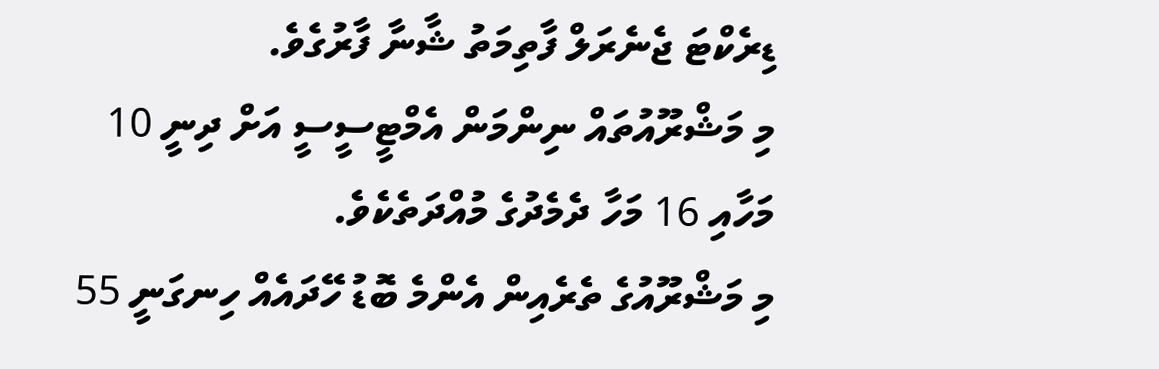ޑިރެކްޓަ ޖެނެރަލް ފާތިމަތު ޝާނާ ފާރުގެވެ.
މި މަޝްރޫއުތައް ނިންމަން އެމްޓީސީސީ އަށް ދިނީ 10 މަހާއި 16 މަހާ ދެމެދުގެ މުއްދަތެކެވެ.
މި މަޝްރޫއުގެ ތެރެއިން އެންމެ ބޮޑު ހޭދައެއް ހިނގަނީ 55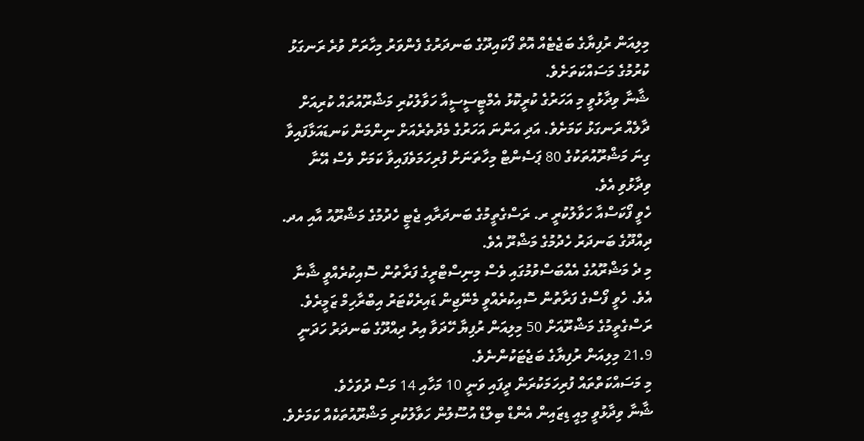މިލިއަން ރުފިޔާގެ ބަޖެޓެއް އޮތް ފޯކައިދޫގެ ބަނދަރުގެ ފެންވަރު މިހާރަށް ވުރެ ރަނގަޅު ކުރުމުގެ މަސައްކަތަށެވެ.
ޝާނާ ވިދާޅުވީ މި އަހަރުގެ ކުރީކޮޅު އެމްޓީސީސީއާ ހަވާލުކުރި މަޝްރޫއުތައް ކުރިއަށް ދާލެއް ރަނގަޅު ކަމަށެވެ. އަދި އަންނަ އަހަރުގެ މެދުތެރެއަށް ނިންމަން ކަނޑައަޅާފައިވާ ގިނަ މަޝްރޫއުތަކުގެ 80 ޕަސެންޓް މިހާތަނަށް ފުރިހަމަވެފައިވާ ކަމަށް ވެސް އޭނާ ވިދާޅުވި އެވެ.
ހެވީ ފޯކަސްއާ ހަވާލުކުރީ ރ. ރަސްގެތީމުގެ ބަނދަރާއި ޖެޓީ ހެދުމުގެ މަޝްރޫއު އާއި އދ. ދިއްދޫގެ ބަނދަރު ހެދުމުގެ މަޝްރޫ އެވެ.
މި ދެ މަޝްރޫއުގެ އެއްބަސްވުމުގައި ވެސް މިނިސްޓްރީގެ ފަރާތުން ސޮއިކުރެއްވީ ޝާނާ އެވެ. ހެވީ ފޯސްގެ ފަރާތުން ސޮއިކުރެއްވީ މެނޭޖިން ޑައިރެކްޓަރު އިބްރާހިމް ޒަމީރެވެ.
ރަސްގެތީމުގެ މަޝްރޫއަށް 50 މިލިއަން ރުފިޔާ ހޭދަވާ އިރު ދިއްދޫގެ ބަނދަރު ހަދަނީ 21.9 މިލިއަން ރުފިޔާގެ ބަޖެޓަކުންނެވެ.
މި މަސައްކަތްތައް ފުރިހަމަކުރަން ދީފައި ވަނީ 10 މަހާއި 14 މަސް ދުވަހެވެ.
ޝާނާ ވިދާޅުވީ މިއީ ޑިޒައިން އެންޑް ބިލްޑް އުސޫލުން ހަވާލުކުރި މަޝްރޫއުތަކެއް ކަމަށެވެ.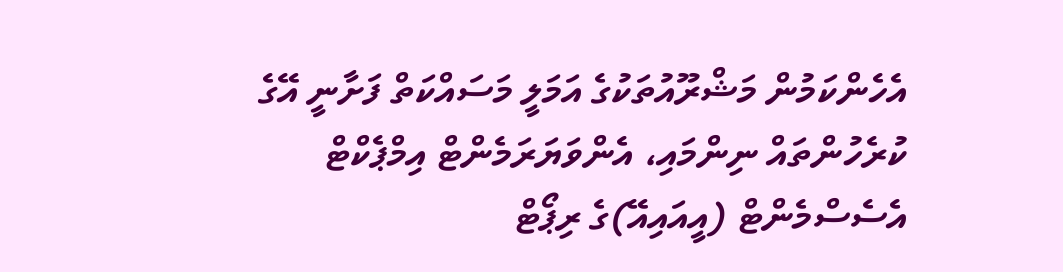އެހެންކަމުން މަޝްރޫއުތަކުގެ އަމަލީ މަސައްކަތް ފަށާނީ އޭގެ ކުރެހުންތައް ނިންމައި، އެންވަޔަރަމެންޓް އިމްޕެކްޓް އެސެސްމެންޓް (އީއައިއޭ)ގެ ރިޕޯޓް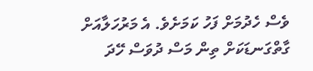ވެސް ހެދުމަށް ފަހު ކަމަށެވެ. އެ މަރުހަލާއަށް ގާތްގަނޑަކަށް ތިން މަސް ދުވަސް ހޭދަ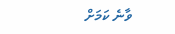ވާނެ ކަމަށް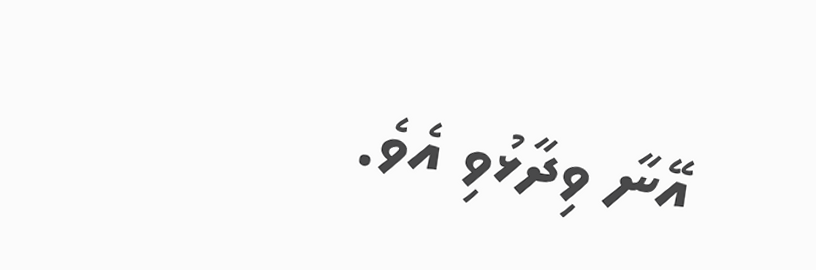އޭނާ ވިދާޅުވި އެވެ.